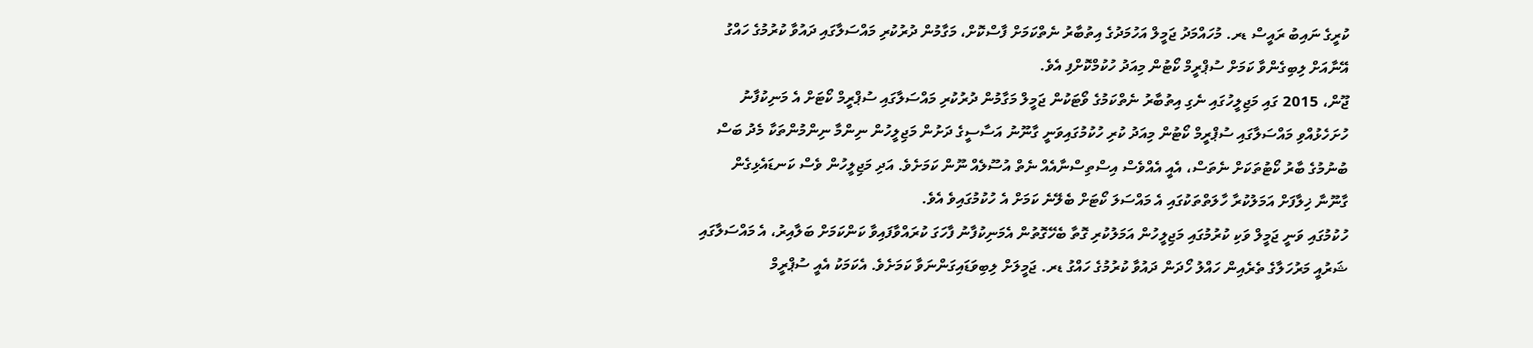ކުރީގެ ނައިބު ރައީސް ޑރ. މުހައްމަދު ޖަމީލް އަހުމަދުގެ އިތުބާރު ނެތްކަމަށް ފާސްކޮށް، މަގާމުން ދުރުކުރި މައްސަލާގައި ދައުވާ ކުރުމުގެ ހައްގު އޭނާއަށް ލިބިގެންވާ ކަމަށް ސުޕްރީމް ކޯޓުން މިއަދު ހުކުމްކޮށްފި އެވެ.
ޖޫން، 2015 ގައި މަޖިލީހުގައި ނެގި އިތުބާރު ނެތްކަމުގެ ވޯޓަކުން ޖަމީލް މަގާމުން ދުރުކުރި މައްސަލާގައި ސުޕްރީމް ކޯޓަށް އެ މަނިކުފާނު ހުށަހެޅުއްވި މައްސަލާގައި ސުޕްރީމް ކޯޓުން މިއަދު ކުރި ހުކުމުގައިވަނީ ގާނޫނު އަސާސީގެ ދަށުން މަޖިލީހުން ނިންމާ ނިންމުންތަކާ މެދު ބަސް ބުނުމުގެ ބާރު ކޯޓުތަކަށް ނެތަސް، އެއީ އެއްވެސް އިސްތިސްނާއެއް ނެތް އުސޫލެއް ނޫން ކަމަށެވެ. އަދި މަޖިލީހުން ވެސް ކަނޑައެޅިގެން ގާނޫނާ ޚިލާފަށް އަމަލުކުރާ ހާލަތްތަކުގައި އެ މައްސަލަ ކޯޓަށް ބެލޭނެ ކަމަށް އެ ހުކުމުގައިވެ އެވެ.
ހުކުމުގައި ވަނީ ޖަމީލް ވަކި ކުރުމުގައި މަޖިލީހުން އަމަލުކުރި ގޮތާ ބެހޭގޮތުން އެމަނިކުފާނު ފާހަގަ ކުރައްވާފައިވާ ކަންކަމަށް ބަލާއިރު، އެ މައްސަލާގައި ޝަރުއީ މަރުހަލާގެ ތެރެއިން ހައްލު ހޯދަން ދައުވާ ކުރުމުގެ ހައްގު ޑރ. ޖަމީލަށް ލިބިވަޑައިގަންނަވާ ކަމަށެވެ. އެކަމަކު އެއީ ސުޕްރީމް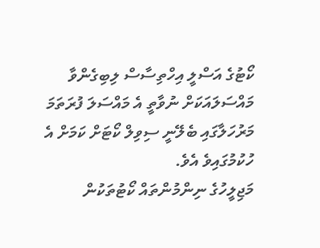ކޯޓުގެ އަސްލީ އިހްތިސާސް ލިބިގެންވާ މައްސަލައަކަށް ނުވާތީ އެ މައްސަލަ ފުރަތަމަ މަރުހަލާގައި ބެލޭނީ ސިވިލް ކޯޓަށް ކަމަށް އެ ހުކުމުގައިވެ އެވެ.
މަޖިލީހުގެ ނިންމުންތައް ކޯޓުތަކުން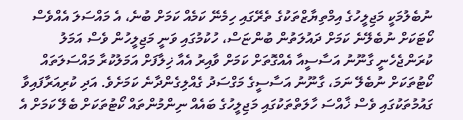ނުބެލުމަކީ މަޖިލީހުގެ އިމްތިޔާޒްތަކުގެ ތެރޭގައި ހިމެނޭ ކަމެއް ކަމަށް ބުނެ، އެ މައްސަލަ އެއްވެސް ކޯޓަކަށް ނުބެލޭނެ ކަމަށް ދައުލަތުން ބުންޏަސް، ހުކުމުގައި ވަނީ މަޖިލީހުން ވެސް އަމަލު ކުރަންޖެހެނީ ގާނޫނު އަސާސީއާ އެއްގޮތަށް ކަމަށް ވާއިރު އެއާ ޚިލާފަށް އަމަލުކުރާ މައްސަލަތައް ކޯޓުތަކަށް ނުބެލޭ ނަމަ، ގާނޫނު އަސާސީގެ މަގްސަދު ގެއްލިގެންދާނެ ކަމަށެވެ. އަދި ކުރިއަރާފައިވާ ގައުމުތަކުގައި ވެސް ޚާއްސަ ހާލަތްތަކުގައި މަޖިލީހުގެ ބައެއް ނިންމުންތައް ކޯޓުތަކަށް ބެލޭ ކަމަށް އެ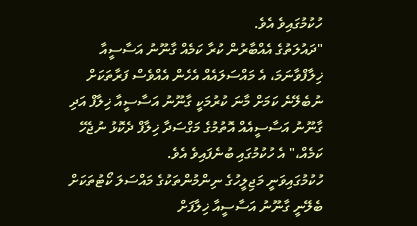ހުކުމުގައިވެ އެވެ.
"ދައުލަތުގެ އެއްބާރުން ކުރާ ކަމެއް ގާނޫނު އަސާސީއާ ޚިލާފްވާނަމަ، އެ މައްސަލައެއް އެހެން އެއްވެސް ފަރާތަކަށް ނުބެލޭނެ ކަމަށް މާނަ ކުރުމަކީ ގާނޫނު އަސާސީއާ ޚިލާފް އަދި ގާނޫނު އަސާސީއެއް އޮތުމުގެ މަގްސަދާ ޚިލާފް ދެކޮޅު ނުޖެހޭ ކަމެއް،" އެ ހުކުމުގައި ބުނެފައިވެ އެވެ.
ހުކުމުގައިވަނީ މަޖިލީހުގެ ނިންމުންތަކުގެ މައްސަލަ ކޯޓުތަކަށް ބެލޭނީ ގާނޫނު އަސާސީއާ ޚިލާފަށް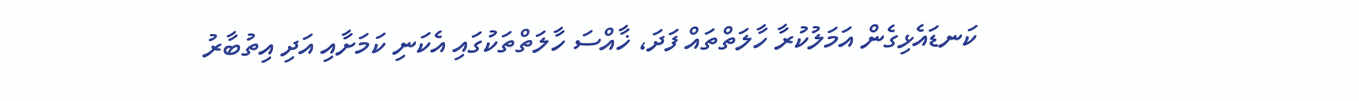ކަނޑައެޅިގެން އަމަލުކުރާ ހާލަތްތައް ފަދަ، ޚާއްސަ ހާލަތްތަކުގައި އެކަނި ކަމަށާއި އަދި އިތުބާރު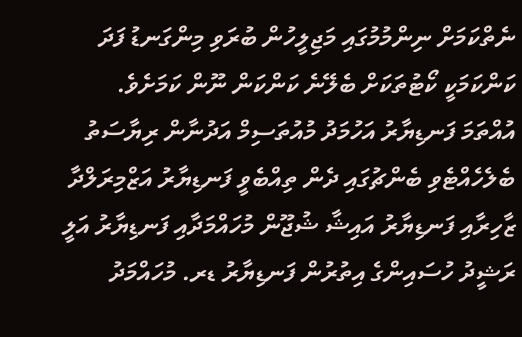ނެތްކަމަށް ނިންމުމުގައި މަޖިލީހުން ބުރަވި މިންގަނޑު ފަދަ ކަންކަމަކީ ކޯޓުތަކަށް ބެލޭނެ ކަންކަން ނޫން ކަމަށެވެ.
އުއްތަމަ ފަނޑިޔާރު އަހުމަދު މުއުތަސިމް އަދުނާން ރިޔާސަތު ބެލެހެއްޓެވި ބެންޗުގައި ދެން ތިއްބެވީ ފަނޑިޔާރު އަޒްމިރަލްދާ ޒާހިރާއި ފަނޑިޔާރު އައިޝާ ޝުޖޫން މުހައްމަދާއި ފަނޑިޔާރު އަލީ ރަޝީދު ހުސައިންގެ އިތުރުން ފަނޑިޔާރު ޑރ. މުހައްމަދު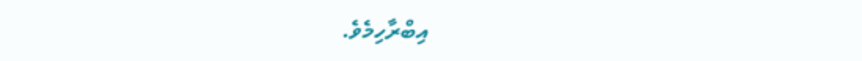އިބްރާހިމެވެ.